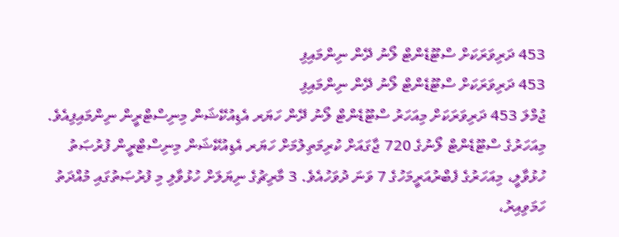453 ދަރިވަރަކަށް ސްޓޫޑެންޓް ލޯނު ދޭން ނިންމައިފި
453 ދަރިވަރަކަށް ސްޓޫޑެންޓް ލޯނު ދޭން ނިންމައިފި
ޖުމްލަ 453 ދަރިވަރަކަށް މިއަހަރު ސްޓޫޑެންޓް ލޯނު ދޭން ހަޔަރ އެޑިއުކޭޝަން މިނިސްޓްރީން ނިންމައިފިއެވެ.
މިއަހަރުގެ ސްޓޫޑެންޓް ލޯނުގެ 720 ޖާގައަށް ކުރިމަތިލުމަށް ހަޔަރ އެޑިއުކޭޝަން މިނިސްޓްރީން ފުރުޞަތު ހުޅުވާލީ، މިއަހަރުގެ ފެބްރުއަރީމަހުގެ 7 ވަނަ ދުވަހުއެވެ. 3 މާރިޗުގެ ނިޔަލަށް ހުޅުވާލި މި ފުރުޞަތުގައި މުއްދަތު ހަމަވިއިރު،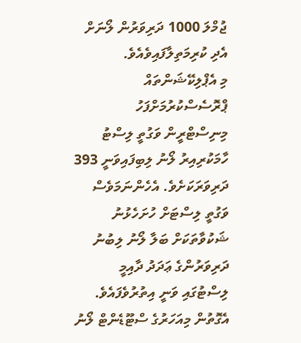ޖުމްލަ 1000 ދަރިވަރުން ލޯނަށް އެދި ކުރިމަތިލާފައިވެއެވެ.
މި އެޕްލިކޭޝަންތައް ޕްރޮސެސްކުރުމަށްފަހު މިނިސްޓްރީން ވަގުތީ ލިސްޓު ހާމަކުރިއިރު ލޯނު ލިބިފައިވަނީ 393 ދަރިވަރަކަށެވެ. އެހެންނަމަވެސް ވަގުތީ ލިސްޓަށް ހުށަހެޅުނު ޝަކުވާތަކަށް ބަލާ ލޯނު ލިބުނު ދަރިވަރުންގެ ޢަދަދު ދާއިމީ ލިސްޓުގައި ވަނީ އިތުރުވެފައެވެ. އެގޮތުން މިއަހަރުގެ ސްޓޫޑެންޓް ލޯނު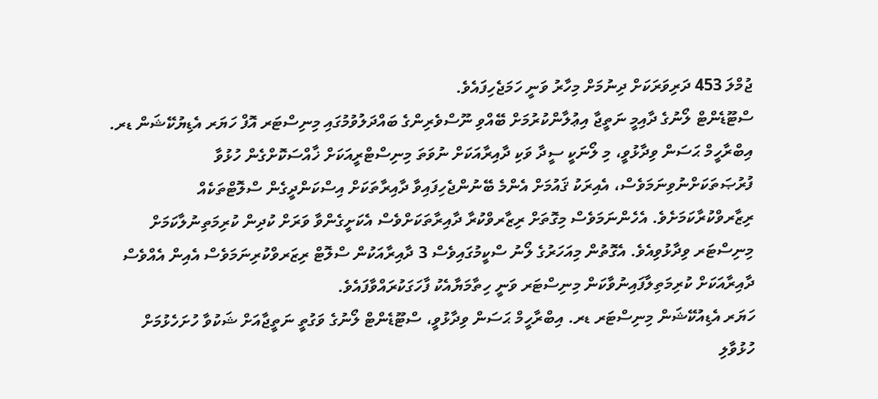ޖުމްލަ 453 ދަރިވަރަކަށް ދިނުމަށް މިހާރު ވަނީ ހަމަޖެހިފައެވެ.
ސްޓޫޑެންޓް ލޯނުގެ ދާއިމީ ނަތީޖާ އިޢުލާންކުރުމަށް ބޭއްވި ނޫސްވެރިންގެ ބައްދަލުވުމުގައި މިނިސްޓަރ އޮފް ހަޔަރ އެޑިޔުކޭޝަން ޑރ. އިބްރާހީމް ޙަސަން ވިދާޅުވީ، މި ލޯނަކީ ސީދާ ވަކި ދާއިރާއަކަށް ނުވަތަ މިނިސްޓްރީއަކަށް ޚާއްސަކޮށްގެން ހުޅުވާ ފުރުޞަތަކަށްނުވިނަމަވެސް، އެއިރަކު ޤައުމަށް އެންމެ ބޭނުންޖެހިފައިވާ ދާއިރާތަކަށް އިސްކަންދީގެން ސްލޮޓްތަކެއް ރިޒާރވްކުރާކަމަށެވެ. އެހެންނަމަވެސް މިގޮތަށް ރިޒާރވްކުރާ ދާއިރާތަކަށްވެސް އެކަށީގެންވާ ވަރަށް ކުދިން ކުރިމަތިނުލާކަމަށް މިނިސްޓަރ ވިދާޅުވިއެވެ. އެގޮތުން މިއަހަރުގެ ލޯނު ސްކީމުގައިވެސް 3 ދާއިރާއަކުން ސްލޮޓް ރިޒަރވްކުރިނަމަވެސް އެއިން އެއްވެސް ދާއިރާއަކަށް ކުރިމަތިލާފައިނުވާކަން މިނިސްޓަރ ވަނީ ހިތާމަޔާއެކު ފާހަގަކުރައްވާފައެވެ.
ހަޔަރ އެޑިއުކޭޝަން މިނިސްޓަރ ޑރ. އިބްރާހީމް ޙަސަން ވިދާޅުވީ، ސްޓޫޑެންޓް ލޯނުގެ ވަގުތީ ނަތީޖާއަށް ޝަކުވާ ހުށަހެޅުމަށް ހުޅުވާލި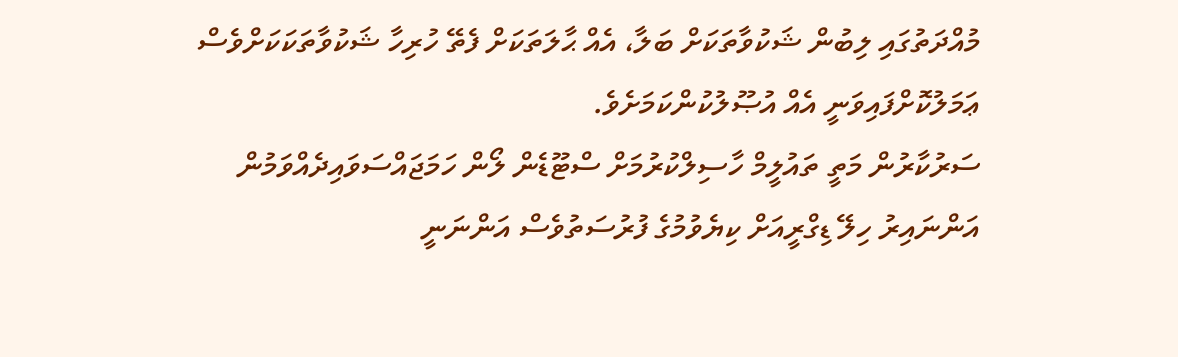މުއްދަތުގައި ލިބުން ޝަކުވާތަކަށް ބަލާ، އެއް ޙާލަތަކަށް ފެތޭ ހުރިހާ ޝަކުވާތަކަކަށްވެސް ޢަމަލުކޮށްފައިވަނީ އެއް އުޞޫލުކުންކަމަށެވެ.
ސަރުކާރުން މަތީ ތައުލީމް ހާސިލްކުރުމަށް ސްޓޫޑެން ލޯން ހަމަޖައްސަވައިދެއްވަމުން އަންނައިރު ހިލޭ ޑިގްރީއަށް ކިޔެވުމުގެ ފުރުސަތުވެސް އަންނަނީ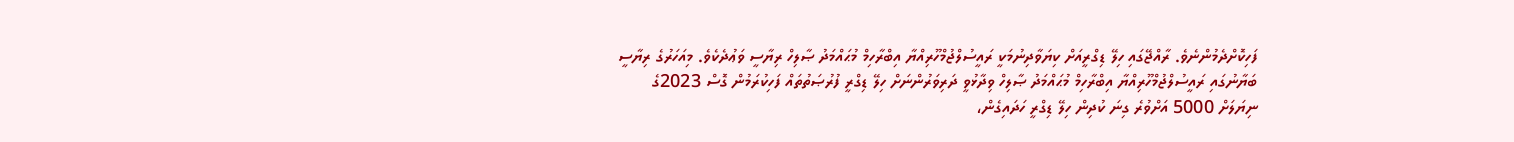ފަހިކޮށްދެމުންނެވެ. ރާއްޖޭގައި ހިލޭ ޑިގްރީއަށް ކިޔަވާދިނުމަކީ ރައީސުލްޖުމްހޫރިއްޔާ އިބްރާހިމް މުޙައްމަދު ޞާލިހް ރިޔާސީ ވަޢުދެކެވެ. މިއަހަރުގެ ރިޔާސީ ބަޔާނުގައި ރައީސުލްޖުމްހޫރިއްޔާ އިބްރާހިމް މުޙައްމަދު ޞާލިހް ވިދާޅުވީ ދަރިވަރުންނަށް ހިލޭ ޑިގްރީ ފުރުޞަތުތައް ފަހިކުރަމުން ގޮސް 2023ގެ ނިޔަލަށް 5000 އަށްވުރެ ގިނަ ކުދިން ހިލޭ ޑިގްރީ ހަދައިގެން،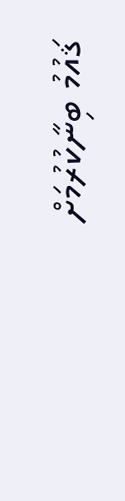ޤައުމު ބިނާކުރުމަށް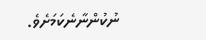ނުކުންނާނެކަމަށެވެ.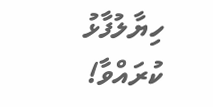ހިޔާލުފާޅު ކުރައްވާ!